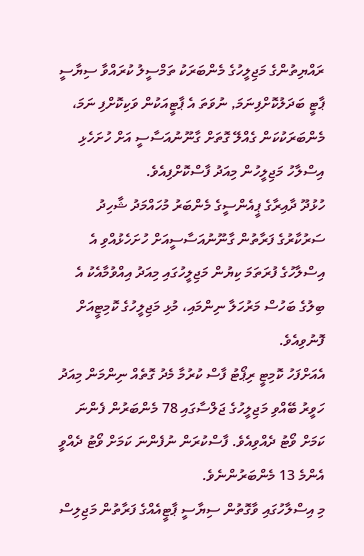ރައްޔިތުންގެ މަޖިލީހުގެ މެންބަރަކު ތަމްސީލު ކުރައްވާ ސިޔާސީ ޕާޓީ ބަދަލުކޮށްފިނަމަ, ނުވަތަ އެ ޕާޓީއަކުން ވަކިކޮށްފި ނަމަ، މެންބަރަކުކަން ގެއްލޭ ގޮތަށް ގާނޫނުއަސާސީ އަށް ހުށަހެޅި އިސްލާހު މަޖިލީހުން މިއަދު ފާސްކޮށްފިއެވެ.
ހުޅުދޫ ދާއިރާގެ ޕީއެންސީގެ މެންބަރު މުހައްމަދު ޝާހިދު ސަރުކާރުގެ ފަރާތުން ގާނޫނުއަސާސީއަށް ހުށަހެޅުއްވި އެ އިސްލާހުގެ ފުރަތަމަ ކިޔުން މަޖިލީހުގައި މިއަދު އިއްވުމާއެކު އެ ބިލުގެ ބަހުސް މަރުހަލާ ނިންމައި، މުޅި މަޖިލީހުގެ ކޮމިޓީއަށް ފޮނުވިއެވެ.
އެއަށްފަހު ކޮމިޓީ ރިޕޯޓު ފާސް ކުރުމާ މެދު ގޮތެއް ނިންމަން މިއަދު ހަވީރު ބޭއްވި މަޖިލީހުގެ ޖަލްސާގައި 78 މެންބަރުން ފެންނަ ކަމަށް ވޯޓު ދެއްވިއެވެ. ފާސްކުރަން ނުފެންނަ ކަމަށް ވޯޓު ދެއްވީ އެންމެ 13 މެންބަރުންނެވެ.
މި އިސްލާހުގައި ވާގޮތުން ސިޔާސީ ޕާޓީއެއްގެ ފަރާތުން މަޖިލިސް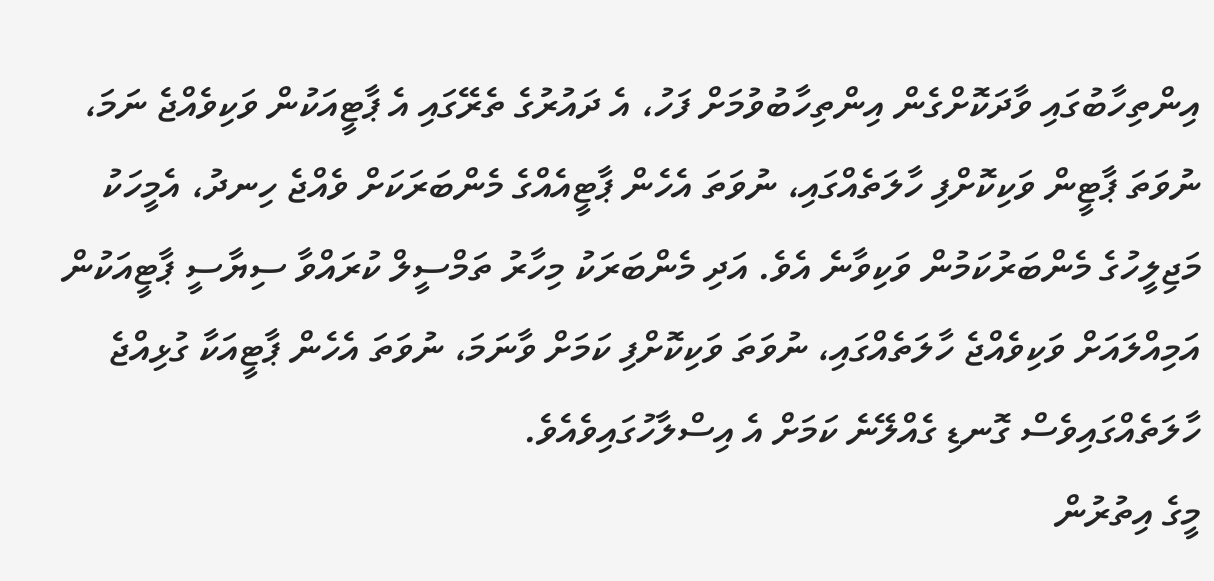އިންތިހާބުގައި ވާދަކޮށްގެން އިންތިހާބުވުމަށް ފަހު، އެ ދައުރުގެ ތެރޭގައި އެ ޕާޓީއަކުން ވަކިވެއްޖެ ނަމަ، ނުވަތަ ޕާޓީން ވަކިކޮށްފި ހާލަތެއްގައި، ނުވަތަ އެހެން ޕާޓީއެއްގެ މެންބަރަކަށް ވެއްޖެ ހިނދު، އެމީހަކު މަޖިލީހުގެ މެންބަރުކަމުން ވަކިވާނެ އެވެ. އަދި މެންބަރަކު މިހާރު ތަމްސީލް ކުރައްވާ ސިޔާސީ ޕާޓީއަކުން އަމިއްލައަށް ވަކިވެއްޖެ ހާލަތެއްގައި، ނުވަތަ ވަކިކޮށްފި ކަމަށް ވާނަމަ، ނުވަތަ އެހެން ޕާޓީއަކާ ގުޅިއްޖެ ހާލަތެއްގައިވެސް ގޮނޑި ގެއްލޭނެ ކަމަށް އެ އިސްލާހުގައިވެއެވެ.
މީގެ އިތުރުން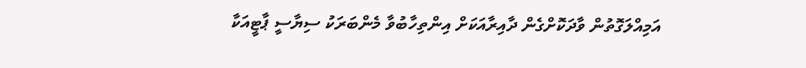އަމިއްލަގޮތުން ވާދަކޮށްގެން ދާއިރާއަކަށް އިންތިހާބުވާ މެންބަރަކު ސިޔާސީ ޕާޓީއަކާ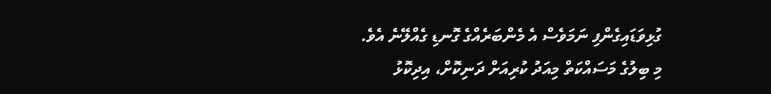ގުޅިވަޑައިގެންފި ނަމަވެސް އެ މެންބަރެއްގެ ގޮނޑި ގެއްލޭނެ އެވެ.
މި ބިލުގެ މަސައްކަތް މިއަދު ކުރިއަށް ދަނިކޮށް، އިދިކޮޅު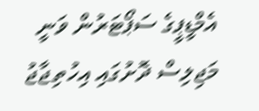އެމްޑީޕީގެ ސަޕޯޓަރުން ވަނީ މަޖިލިސް ދޮށުގައި އިހުތިޖާޖު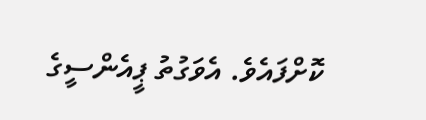ކޮށްފައެވެ. އެވަގުތު ޕީއެންސީގެ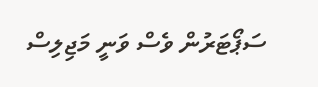ސަޕޯޓަރުން ވެސް ވަނީ މަޖިލިސް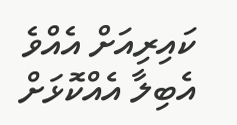ކައިރިއަށް އެއްވެ އެބިލާ އެއްކޮޅަށް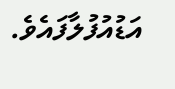އަޑުއުފުލާފައެވެ.